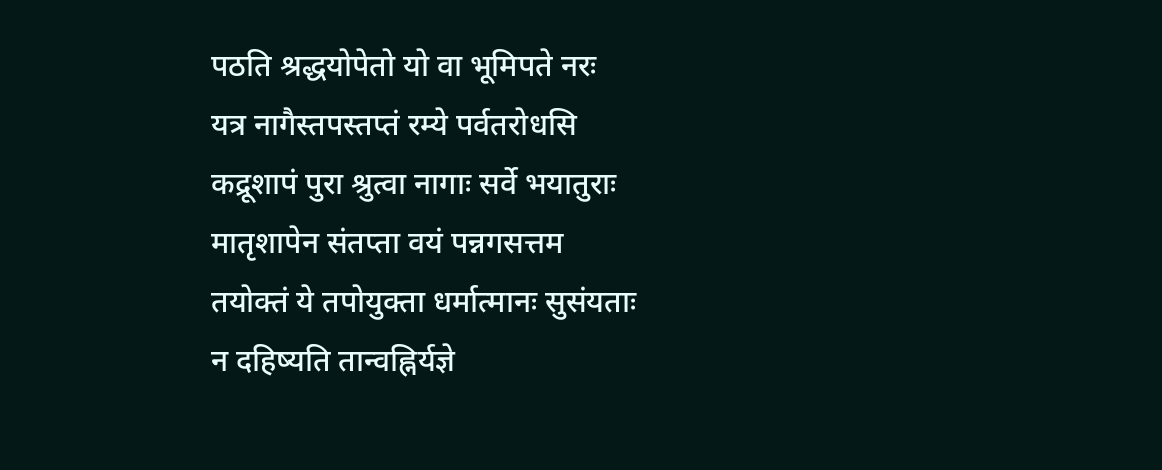पठति श्रद्धयोपेतो यो वा भूमिपते नरः
यत्र नागैस्तपस्तप्तं रम्ये पर्वतरोधसि
कद्रूशापं पुरा श्रुत्वा नागाः सर्वे भयातुराः
मातृशापेन संतप्ता वयं पन्नगसत्तम
तयोक्तं ये तपोयुक्ता धर्मात्मानः सुसंयताः
न दहिष्यति तान्वह्निर्यज्ञे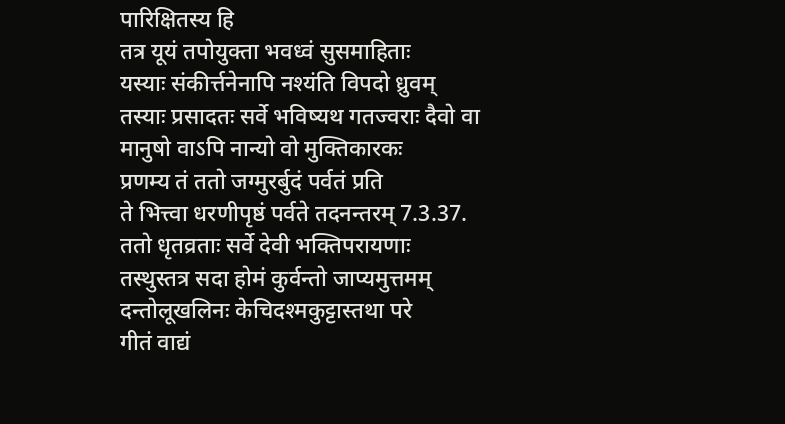पारिक्षितस्य हि
तत्र यूयं तपोयुक्ता भवध्वं सुसमाहिताः
यस्याः संकीर्त्तनेनापि नश्यंति विपदो ध्रुवम्
तस्याः प्रसादतः सर्वे भविष्यथ गतज्वराः दैवो वा मानुषो वाऽपि नान्यो वो मुक्तिकारकः
प्रणम्य तं ततो जग्मुरर्बुदं पर्वतं प्रति
ते भित्त्वा धरणीपृष्ठं पर्वते तदनन्तरम् 7.3.37.
ततो धृतव्रताः सर्वे देवी भक्तिपरायणाः
तस्थुस्तत्र सदा होमं कुर्वन्तो जाप्यमुत्तमम्
दन्तोलूखलिनः केचिदश्मकुट्टास्तथा परे
गीतं वाद्यं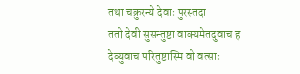तथा चक्रुरन्ये देवाः पुरस्तदा
ततो देवी सुसन्तुष्टा वाक्यमेतदुवाच ह
देव्युवाच परितुष्टास्मि वो वत्साः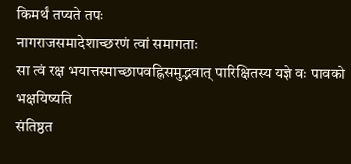किमर्थं तप्यते तपः
नागराजसमादेशाच्छरणं त्वां समागताः
सा त्वं रक्ष भयात्तस्माच्छापवह्निसमुद्भवात् पारिक्षितस्य यज्ञे वः पावको भक्षयिष्यति
संतिष्ठत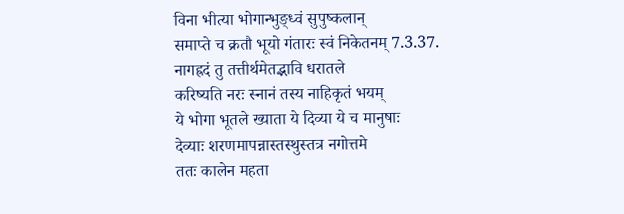विना भीत्या भोगान्भुङ्ध्वं सुपुष्कलान्
समाप्ते च क्रतौ भूयो गंतारः स्वं निकेतनम् 7.3.37.
नागह्रदं तु तत्तीर्थमेतद्भावि धरातले
करिष्यति नरः स्नानं तस्य नाहिकृतं भयम्
ये भोगा भूतले ख्याता ये दिव्या ये च मानुषाः
देव्याः शरणमापन्नास्तस्थुस्तत्र नगोत्तमे
ततः कालेन महता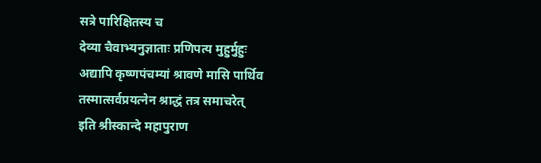सत्रे पारिक्षितस्य च
देव्या चैवाभ्यनुज्ञाताः प्रणिपत्य मुहुर्मुहुः
अद्यापि कृष्णपंचम्यां श्रावणे मासि पार्थिव
तस्मात्सर्वप्रयत्नेन श्राद्धं तत्र समाचरेत्
इति श्रीस्कान्दे महापुराण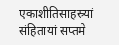एकाशीतिसाहस्र्यां संहितायां सप्तमे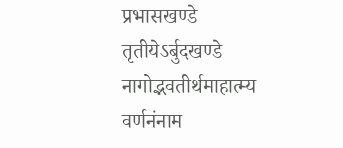प्रभासखण्डे तृतीयेऽर्बुदखण्डे नागोद्भवतीर्थमाहात्म्य वर्णनंनाम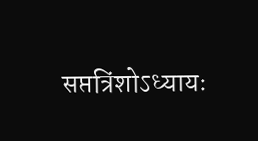सप्तत्रिंशोऽध्यायः